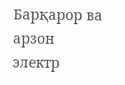Барқарор ва арзон электр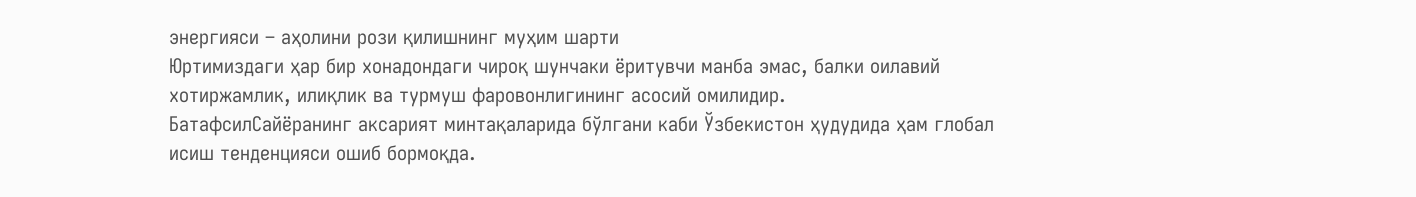энергияси – аҳолини рози қилишнинг муҳим шарти
Юртимиздаги ҳар бир хонадондаги чироқ шунчаки ёритувчи манба эмас, балки оилавий хотиржамлик, илиқлик ва турмуш фаровонлигининг асосий омилидир.
БатафсилСайёранинг аксарият минтақаларида бўлгани каби Ўзбекистон ҳудудида ҳам глобал исиш тенденцияси ошиб бормоқда.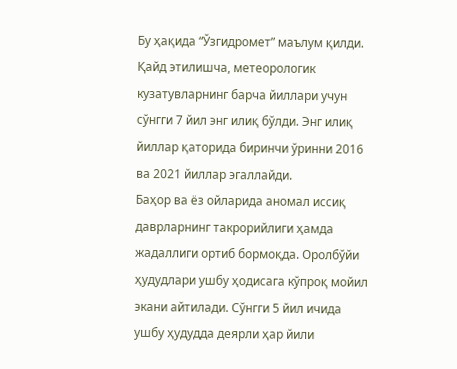Бу ҳақида “Ўзгидромет” маълум қилди.
Қайд этилишча, метеорологик кузатувларнинг барча йиллари учун сўнгги 7 йил энг илиқ бўлди. Энг илиқ йиллар қаторида биринчи ўринни 2016 ва 2021 йиллар эгаллайди.
Баҳор ва ёз ойларида аномал иссиқ даврларнинг такрорийлиги ҳамда жадаллиги ортиб бормоқда. Оролбўйи ҳудудлари ушбу ҳодисага кўпроқ мойил экани айтилади. Сўнгги 5 йил ичида ушбу ҳудудда деярли ҳар йили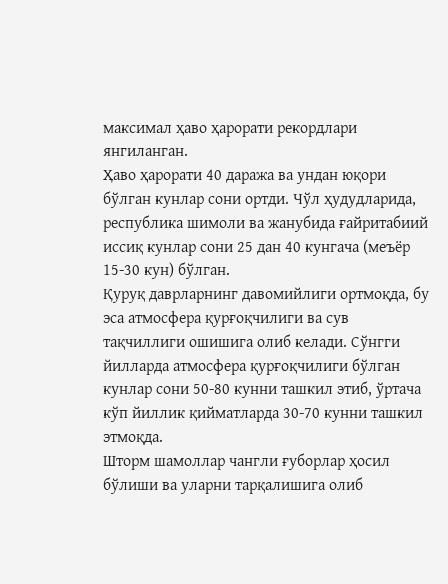максимал ҳаво ҳарорати рекордлари янгиланган.
Ҳаво ҳарорати 40 даража ва ундан юқори бўлган кунлар сони ортди. Чўл ҳудудларида, республика шимоли ва жанубида ғайритабиий иссиқ кунлар сони 25 дан 40 кунгача (меъёр 15-30 кун) бўлган.
Қуруқ даврларнинг давомийлиги ортмоқда, бу эса атмосфера қурғоқчилиги ва сув тақчиллиги ошишига олиб келади. Сўнгги йилларда атмосфера қурғоқчилиги бўлган кунлар сони 50-80 кунни ташкил этиб, ўртача кўп йиллик қийматларда 30-70 кунни ташкил этмоқда.
Шторм шамоллар чангли ғуборлар ҳосил бўлиши ва уларни тарқалишига олиб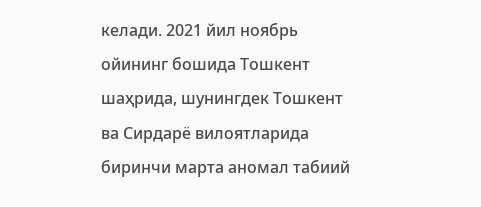келади. 2021 йил ноябрь ойининг бошида Тошкент шаҳрида, шунингдек Тошкент ва Сирдарё вилоятларида биринчи марта аномал табиий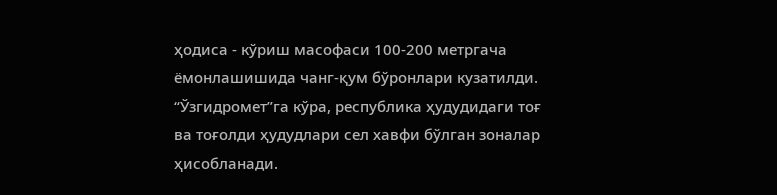ҳодиса - кўриш масофаси 100-200 метргача ёмонлашишида чанг-қум бўронлари кузатилди.
“Ўзгидромет”га кўра, республика ҳудудидаги тоғ ва тоғолди ҳудудлари сел хавфи бўлган зоналар ҳисобланади.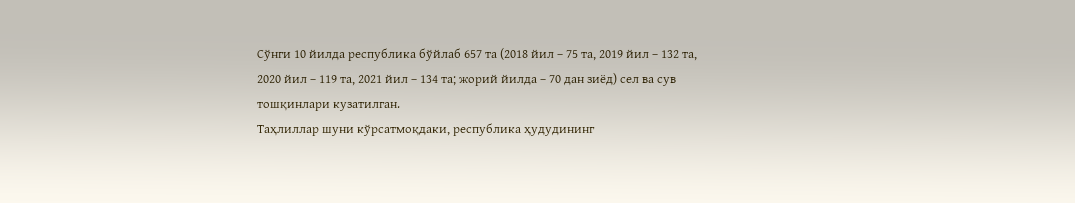Сўнги 10 йилда республика бўйлаб 657 та (2018 йил – 75 та, 2019 йил – 132 та, 2020 йил – 119 та, 2021 йил – 134 та; жорий йилда – 70 дан зиёд) сел ва сув тошқинлари кузатилган.
Таҳлиллар шуни кўрсатмоқдаки, республика ҳудудининг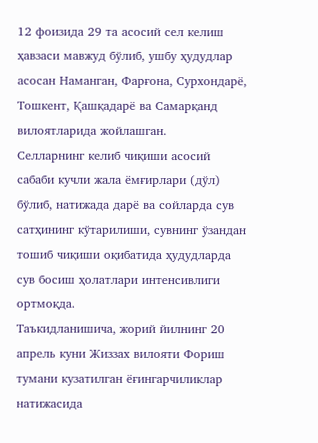12 фоизида 29 та асосий сел келиш ҳавзаси мавжуд бўлиб, ушбу ҳудудлар асосан Наманган, Фарғона, Сурхондарё, Тошкент, Қашқадарё ва Самарқанд вилоятларида жойлашган.
Селларнинг келиб чиқиши асосий сабаби кучли жала ёмғирлари (дўл) бўлиб, натижада дарё ва сойларда сув сатҳининг кўтарилиши, сувнинг ўзандан тошиб чиқиши оқибатида ҳудудларда сув босиш ҳолатлари интенсивлиги ортмоқда.
Таъкидланишича, жорий йилнинг 20 апрель куни Жиззах вилояти Фориш тумани кузатилган ёғингарчиликлар натижасида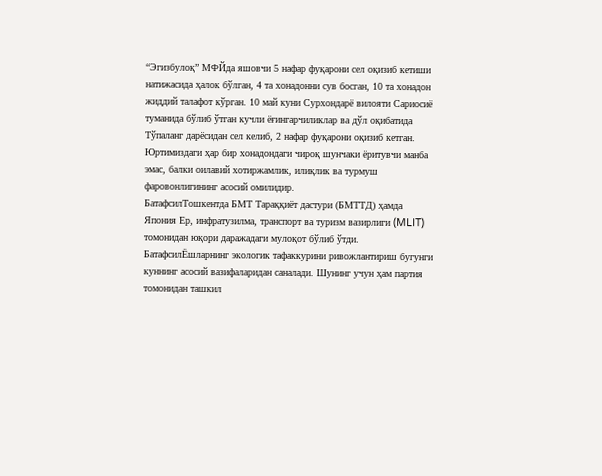“Эгизбулоқ” МФЙда яшовчи 5 нафар фуқарони сел оқизиб кетиши натижасида ҳалок бўлган, 4 та хонадонни сув босган, 10 та хонадон жиддий талафот кўрган. 10 май куни Сурхондарё вилояти Сариосиё туманида бўлиб ўтган кучли ёғингарчиликлар ва дўл оқибатида Тўпаланг дарёсидан сел келиб, 2 нафар фуқарони оқизиб кетган.
Юртимиздаги ҳар бир хонадондаги чироқ шунчаки ёритувчи манба эмас, балки оилавий хотиржамлик, илиқлик ва турмуш фаровонлигининг асосий омилидир.
БатафсилТошкентда БМТ Тараққиёт дастури (БМТТД) ҳамда Япония Ер, инфратузилма, транспорт ва туризм вазирлиги (MLIT) томонидан юқори даражадаги мулоқот бўлиб ўтди.
БатафсилЁшларнинг экологик тафаккурини ривожлантириш бугунги куннинг асосий вазифаларидан саналади. Шунинг учун ҳам партия томонидан ташкил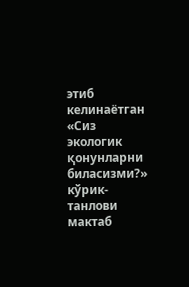этиб келинаётган «Сиз экологик қонунларни биласизми?» кўрик-танлови мактаб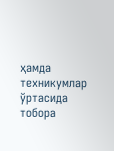ҳамда техникумлар ўртасида тобора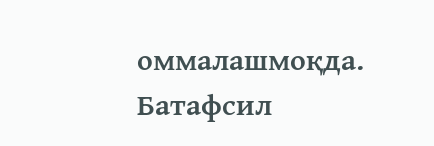оммалашмоқда.
Батафсил